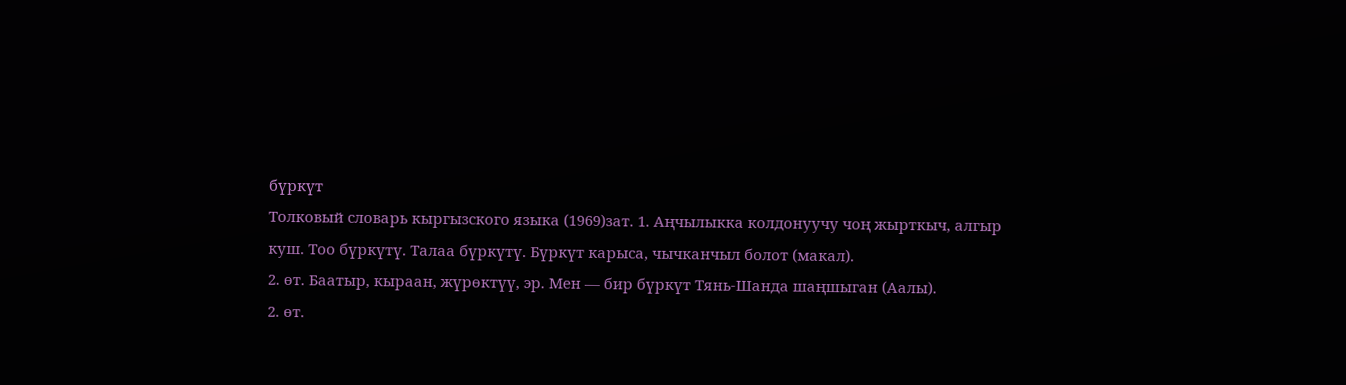бүркүт
Толковый словарь кыргызского языка (1969)зат. 1. Аңчылыкка колдонуучу чоң жырткыч, алгыр куш. Тоо бүркүтү. Талаа бүркүтү. Бүркүт карыса, чычканчыл болот (макал).
2. өт. Баатыр, кыраан, жүрөктүү, эр. Мен — бир бүркүт Тянь-Шанда шаңшыган (Аалы).
2. өт.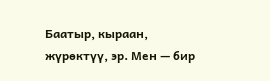Баатыр, кыраан, жүрөктүү, эр. Мен — бир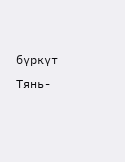бүркүт Тянь-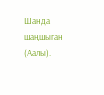Шанда шаңшыган (Аалы).